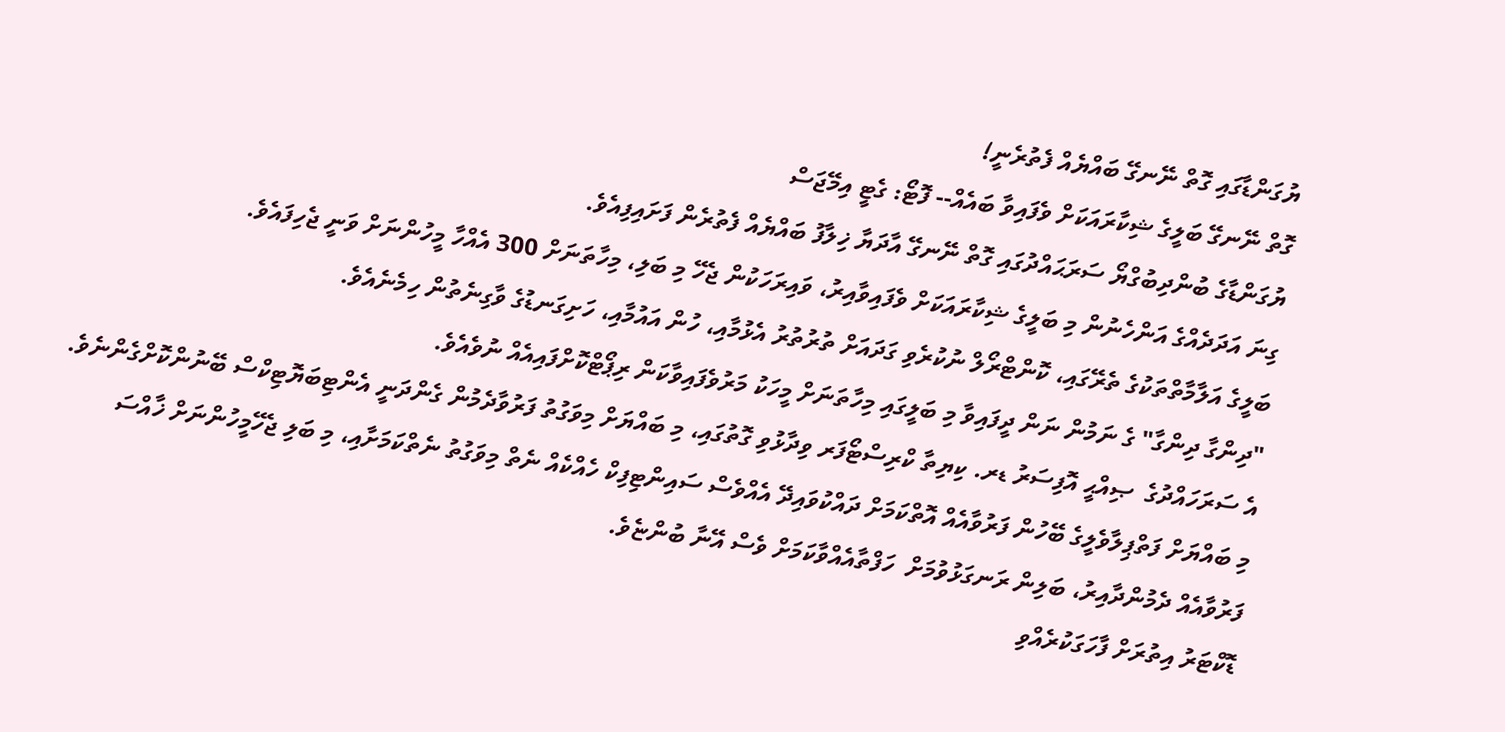ޔުގަންޑާގައި ގޮތް ނޭނގޭ ބައްޔެއް ފެތުރެނީ!
ގޮތް ނޭނގޭ ބަލީގެ ޝިކާރައަކަށް ވެފައިވާ ބައެއް-- ފޮޓޯ: ގެޓީ އިމޭޖަސް
ޔުގަންޑާގެ ބުންދިބުގްޔޯ ސަރަޙައްދުގައި ގޮތް ނޭނގޭ އާދަޔާ ޚިލާފު ބައްޔެއް ފެތުރެން ފަށައިފިއެވެ.
ގިނަ އަދަދެއްގެ އަންހެނުން މި ބަލީގެ ޝިކާރައަކަށް ވެފައިވާއިރު، ވައިރަހަކުން ޖެހޭ މި ބަލި، މިހާތަނަށް 300 އެއްހާ މީހުންނަށް ވަނީ ޖެހިފައެވެ.
ބަލީގެ އަލާމާތްތަކުގެ ތެރޭގައި، ކޮންޓްރޯލް ނުކުރެވި ގަދައަށް ތުރުތުރު އެޅުމާއި، ހުން އައުމާއި، ހަށިގަނޑުގެ ވާގިނެތުން ހިމެނެއެވެ.
"ދިންގާ ދިންގާ" ގެ ނަމުން ނަން ދީފައިވާ މި ބަލީގައި މިހާތަނަށް މީހަކު މަރުވެފައިވާކަން ރިޕޯޓްކޮށްފައިއެއް ނުވެއެވެ.
އެ ސަރަހައްދުގެ  ޞިއްޙީ އޮފިސަރު ޑރ. ކިޔިތާ ކްރިސްޓޯފަރ ވިދާޅުވި ގޮތުގައި، މި ބައްޔަށް މިވަގުތު ފަރުވާދެމުން ގެންދަނީ އެންޓިބަޔޮޓިކްސް ބޭނުންކޮށްގެންނެވެ. މި ބައްޔަށް ފަތްޕިލާވެލީގެ ބޭހުން ފަރުވާއެއް އޮތްކަމަށް ދައްކުވައިދޭ އެއްވެސް ސައިންޓިފިކް ހެއްކެއް ނެތް މިވަގުތު ނެތްކަމަށާއި، މި ބަލި ޖެހޭމީހުންނަށް ޚާއްސަ ފަރުވާއެއް ދެމުންދާއިރު، ބަލިން ރަނގަޅުވުމަށް  ހަފްތާއެއްވާކަމަށް ވެސް އޭނާ ބުންޏެވެ.
ޑޮކްޓަރު އިތުރަށް ފާހަގަކުރެއްވި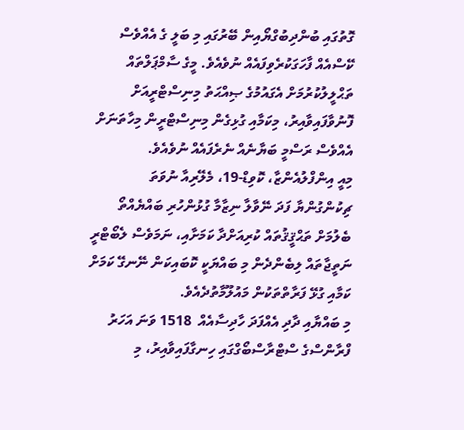ގޮތުގައި ބުންދިބުގްޔޯއިން ބޭރުގައި މި ބަލީ ގެ އެއްވެސް ކޭސްއެއް ފާހަގަކުރެވިފައެއް ނުވެއެވެ. މީގެ ސާމްޕަލްތައް ތަޙްލީލުކުރުމަށް އެގައުމުގެ ޞިއްޙަތު މިނިސްޓްރީއަށް ފޮނުވާފައިވާއިރު، މިކަމާއި ގުޅިގެން މިނިސްޓްރީން މިހާތަނަށް އެއްވެސް ރަސްމީ ބަޔާނެއް ނެރެފައެއް ނުވެއެވެ.
މިއީ އިންފްލުއެންޒާ، ކޮވިޑް-19، މެލޭރިއާ ނުވަތަ ޗިކުންގުންޔާ ފަދަ ނޭވާލާ ނިޒާމާ ގުޅުންހުރި ބައްޔެއްތޯ ބެލުމަށް ތަޙްޤީޤުތައް ކުރިއަށްދާ ކަމަށާއި، ނަމަވެސް ލެބޯޓްރީ ނަތީޖާތައް ލިބެންދެން މި ބައްޔަކީ ކޮބައިކަން ނޭނގޭ ކަމަށް ކަމާއި ގުޅޭ ފަރާތްތަކުން މައުލޫމާތުދެއެވެ.
މި ބައްޔާއި ދާދި އެއްފަދަ ހާދިސާއެއް  1518 ވަނަ އަހަރު ފްރާންސްގެ ސްޓްރާސްބޯގްގައި ހިނގާފައިވާއިރު، މި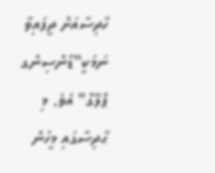ހާދިސާއަށް ދީފައިވާ ނަމަކީ"ޑާންސިންގ ޕްލޭގް" އެވެ. މި ޙާދިސާގައި މީހުން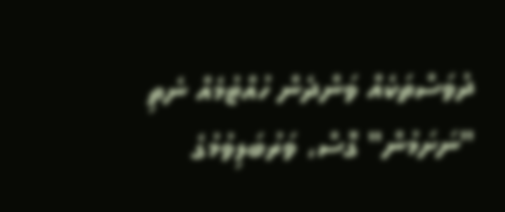ދުވަސްތަކެއް ވަންދެން ހުއްޓުމެއް ނެތި "ނަށަމުން" ގޮސް، ވަރުބަލިވުމުގެ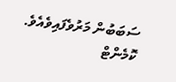ސަބަބުން މަރުވެފައިވެއެވެ.
ކޮމެންޓް